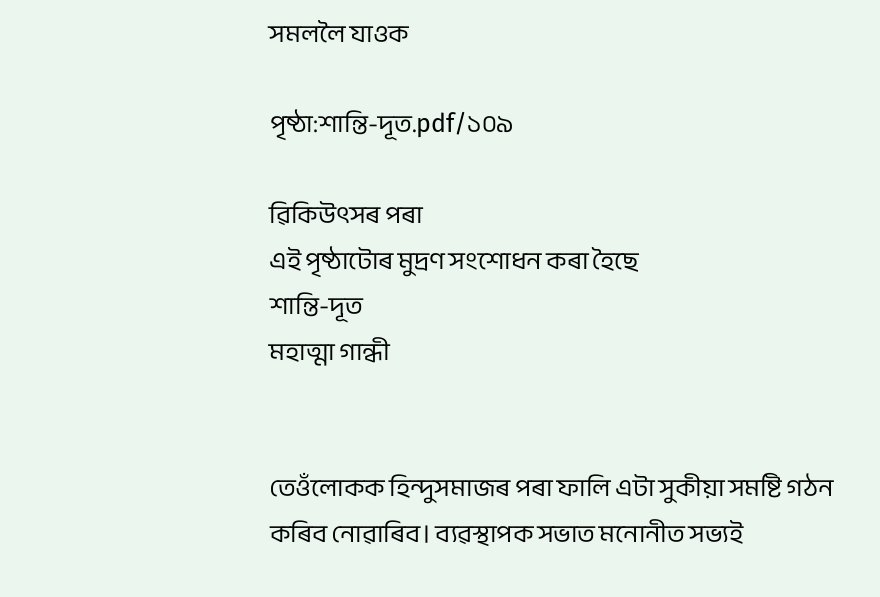সমললৈ যাওক

পৃষ্ঠা:শান্তি-দূত.pdf/১০৯

ৱিকিউৎসৰ পৰা
এই পৃষ্ঠাটোৰ মুদ্ৰণ সংশোধন কৰা হৈছে
শান্তি-দূত
মহাত্মা গান্ধী


তেওঁলোকক হিন্দুসমাজৰ পৰা ফালি এটা সুকীয়া সমষ্টি গঠন কৰিব নোৱাৰিব। ব্যৱস্থাপক সভাত মনোনীত সভ্যই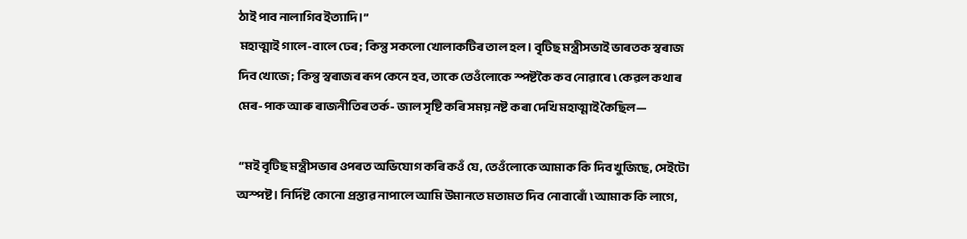ঠাই পাব নালাগিব ইত্যাদি।”
 মহাত্মাই গালে-বালে ঢেৰ; কিন্তু সকলো খোলাকটিৰ তাল হল। বৃটিছ মন্ত্ৰীসভাই ভাৰতক স্বৰাজ দিব খোজে; কিন্তু স্বৰাজৰ ৰূপ কেনে হব, তাকে তেওঁলোকে স্পষ্টকৈ কব নোৱাৰে ৷ কেৱল কথাৰ মেৰ-পাক আৰু ৰাজনীতিৰ তৰ্ক- জাল সৃষ্টি কৰি সময় নষ্ট কৰা দেখি মহাত্মাই কৈছিল—

 “মই বৃটিছ মন্ত্ৰীসভাৰ ওপৰত অভিযোগ কৰি কওঁ যে, তেওঁলোকে আমাক কি দিব খুজিছে, সেইটো অস্পষ্ট। নিৰ্দিষ্ট কোনো প্ৰস্তাৱ নাপালে আমি উমানতে মতামত দিব নোবাৰোঁ ৷ আমাক কি লাগে,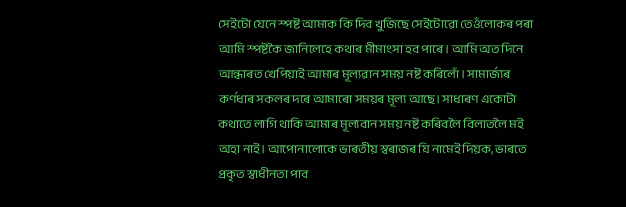সেইটো যেনে স্পষ্ট আমাক কি দিব খুজিছে সেইটোৱো তেওঁলোকৰ পৰা আমি স্পষ্টকৈ জানিলেহে কথাৰ মীমাংসা হব পাৰে। আমি অত দিনে আন্ধাৰত খেপিয়াই আমাৰ মূল্যৱান সময় নষ্ট কৰিলোঁ। সামাৰ্জ্যৰ কৰ্ণধাৰ সকলৰ দৰে আমাৰো সময়ৰ মূল্য আছে। সাধাৰণ একোটা কথাতে লাগি থাকি আমাৰ মূল্যবান সময় নষ্ট কৰিবলৈ বিলাতলৈ মই অহা নাই। আপোনালোকে ভাৰতীয় স্বৰাজৰ যি নামেই দিয়ক, ভাৰতে প্ৰকৃত স্বাধীনতা পাব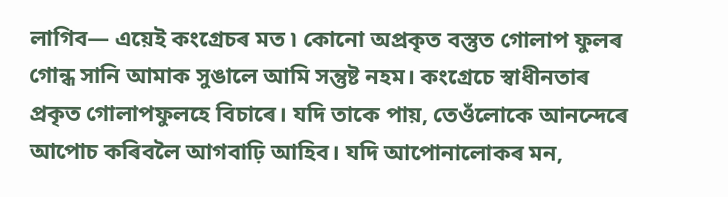লাগিব— এয়েই কংগ্ৰেচৰ মত ৷ কোনো অপ্ৰকৃত বস্তুত গোলাপ ফুলৰ গোন্ধ সানি আমাক সুঙালে আমি সন্তুষ্ট নহম। কংগ্ৰেচে স্বাধীনতাৰ প্ৰকৃত গোলাপফুলহে বিচাৰে। যদি তাকে পায়, তেওঁলোকে আনন্দেৰে আপোচ কৰিবলৈ আগবাঢ়ি আহিব। যদি আপোনালোকৰ মন,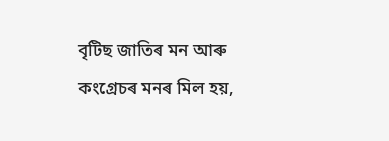বৃটিছ জাতিৰ মন আৰু কংগ্ৰেচৰ মনৰ মিল হয়,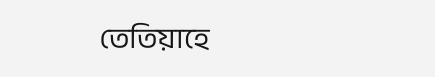তেতিয়াহে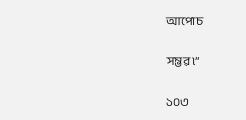আপোচ

সম্ভৱ ৷”

১০৩